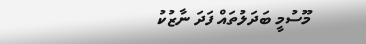މޫސުމީ ބަދަލުތައް ފަދަ ނާޒުކު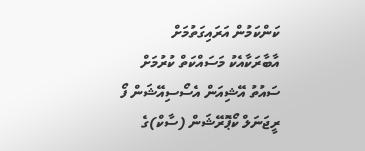ކަންކަމުން އަރައިގަތުމަށް އާބާރަކާއެކު މަސައްކަތް ކުރުމަށް ސައުތު އޭޝިއަން އެސޯސިއޭޝަން ފޯ ރީޖަނަލް ކޯޕޮރޭޝަން (ސާކް)ގެ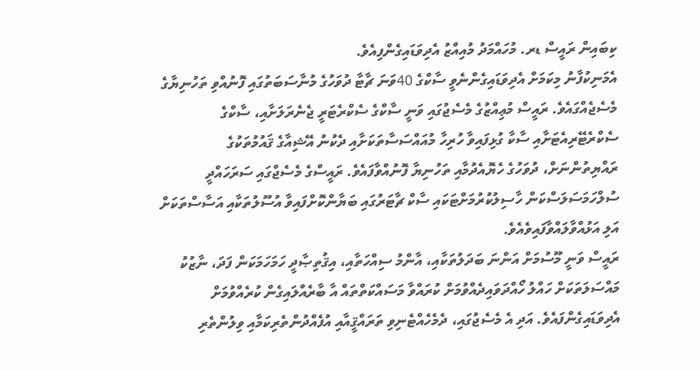ކިބައިން ރައީސް ޑރ. މުހައްމަދު މުއިއްޒު އެދިވަޑައިގެންފިއެވެ.
އެމަނިކުފާނު މިކަމަށް އެދިވަޑައިގެންނެވީ ސާކްގެ 40ވަނަ ޗާޓާ ދުވަހުގެ މުނާސަބަތުގައި ފޮނުއްވި ތަހުނިޔާގެ މެސެޖެއްގައެވެ. ރައީސް މުޢިއްޒުގެ މެސެޖުގައި ވަނީ ސާކްގެ ސެކްރެޓަރީ ޖެނެރަލަށާއި، ސާކްގެ ސެކްރެޓޭރިއެޓަށާއި ސާކާ ގުޅިފައިވާ ހުރިހާ މުއައްސަސާތަކަށާއި ދެކުނު އޭޝިއާގެ ޤައުމުތަކުގެ ރައްޔިތުންނަށް، ދުވަހުގެ ހެޔޮއެދުމާއި ތަހުނިޔާ ފޮނުއްވާފައެވެ. ރައީސްގެ މެސެޖްގައި ސަރަހައްދީ ސުލްހަމަސަލަސްކަން ހާސިލުކުރުމަށްޓަކައި ސާކް ޗާޓަރުގައި ބަޔާންކޮށްފައިވާ އުސޫލުތަކާއި އަސާސްތަކަށް އަލި އަޅުއްވާލައްވާފައިވެއެވެ.
ރައީސް ވަނީ މޫސުމަށް އަންނަ ބަދަލުތަކާއި، އާންމު ސިއްހަތާއި، އިޤުތިޞާދީ ހަމަހަމަކަން ފަދަ، ނާޒުކު މައްސަލަތަކަށް ހައްލު ހޯއްދަވައިދެއްވުމަށް ކުރައްވާ މަސައްކަތްތައް އާ ބާރެއްލައިގެން ކުރެއްވުމަށް އެދިވަޑައިގެންފައެވެ. އަދި އެ މެސެޖުގައި، ދެމެހެއްޓެނިވި ތަރައްޤީއާއި އުފެއްދުންތެރިކަމާއި ވިލުންތެރި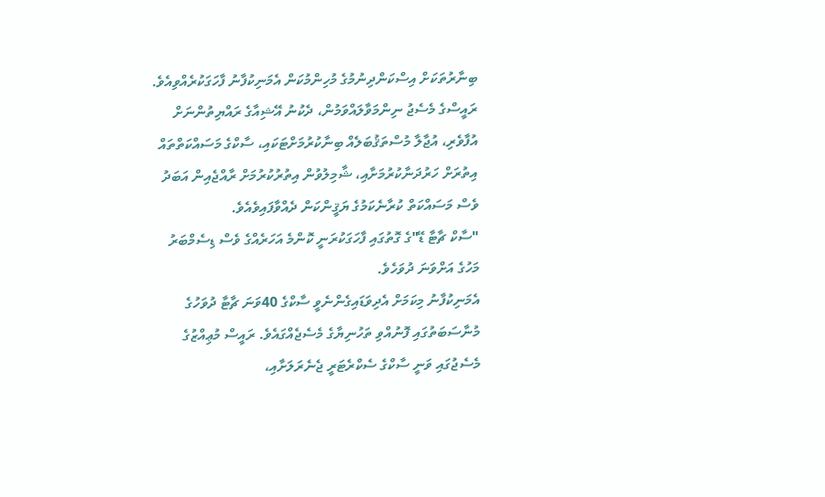ބިނާރުތަކަށް އިސްކަންދިނުމުގެ މުހިންމުކަން އެމަނިކުފާނު ފާހަގަކުރެއްވިއެވެ.
ރައީސްގެ މެސެޖު ނިންމަވާލައްވަމުން، ދެކުނު އޭޝިއާގެ ރައްޔިތުންނަށް އުފާވެރި، އުޖާލާ މުސްތަޤުބަލެއް ބިނާކުރުމަށްޓަކައި، ސާކްގެ މަސައްކަތްތައް އިތުރަށް ހަރުދަނާކުރުމަށާއި، ޝާމިލުވުން އިތުރުކުރުމަށް ރާއްޖެއިން އަބަދު ވެސް މަސައްކަތް ކުރާނެކަމުގެ ޔަޤީންކަން ދެއްވާފައިވެއެވެ.
"ސާކް ޗާޓާ ޑޭ"ގެ ގޮތުގައި ފާހަގަކުރަނީ ކޮންމެ އަހަރެއްގެ ވެސް ޑިސެމްބަރު މަހުގެ އަށްވަނަ ދުވަހެވެ.
އެމަނިކުފާނު މިކަމަށް އެދިވަޑައިގެންނެވީ ސާކްގެ 40ވަނަ ޗާޓާ ދުވަހުގެ މުނާސަބަތުގައި ފޮނުއްވި ތަހުނިޔާގެ މެސެޖެއްގައެވެ. ރައީސް މުޢިއްޒުގެ މެސެޖުގައި ވަނީ ސާކްގެ ސެކްރެޓަރީ ޖެނެރަލަށާއި،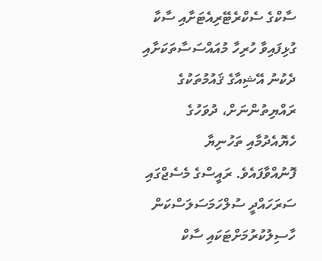ސާކްގެ ސެކްރެޓޭރިއެޓަށާއި ސާކާ ގުޅިފައިވާ ހުރިހާ މުއައްސަސާތަކަށާއި ދެކުނު އޭޝިއާގެ ޤައުމުތަކުގެ ރައްޔިތުންނަށް، ދުވަހުގެ ހެޔޮއެދުމާއި ތަހުނިޔާ ފޮނުއްވާފައެވެ. ރައީސްގެ މެސެޖްގައި ސަރަހައްދީ ސުލްހަމަސަލަސްކަން ހާސިލުކުރުމަށްޓަކައި ސާކް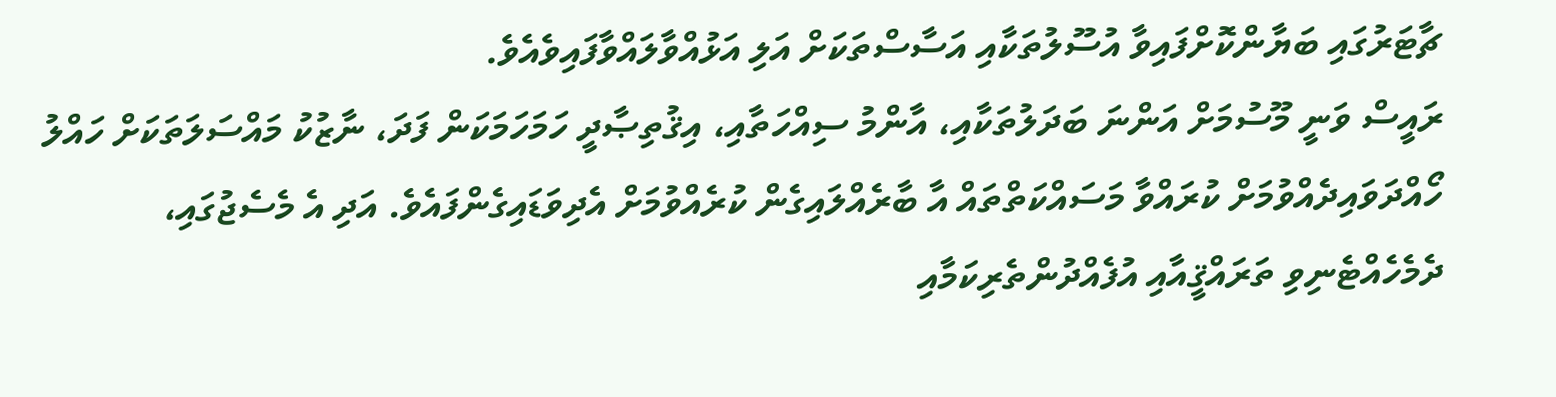ޗާޓަރުގައި ބަޔާންކޮށްފައިވާ އުސޫލުތަކާއި އަސާސްތަކަށް އަލި އަޅުއްވާލައްވާފައިވެއެވެ.
ރައީސް ވަނީ މޫސުމަށް އަންނަ ބަދަލުތަކާއި، އާންމު ސިއްހަތާއި، އިޤުތިޞާދީ ހަމަހަމަކަން ފަދަ، ނާޒުކު މައްސަލަތަކަށް ހައްލު ހޯއްދަވައިދެއްވުމަށް ކުރައްވާ މަސައްކަތްތައް އާ ބާރެއްލައިގެން ކުރެއްވުމަށް އެދިވަޑައިގެންފައެވެ. އަދި އެ މެސެޖުގައި، ދެމެހެއްޓެނިވި ތަރައްޤީއާއި އުފެއްދުންތެރިކަމާއި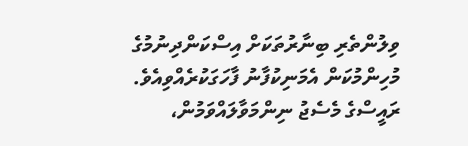ވިލުންތެރި ބިނާރުތަކަށް އިސްކަންދިނުމުގެ މުހިންމުކަން އެމަނިކުފާނު ފާހަގަކުރެއްވިއެވެ.
ރައީސްގެ މެސެޖު ނިންމަވާލައްވަމުން،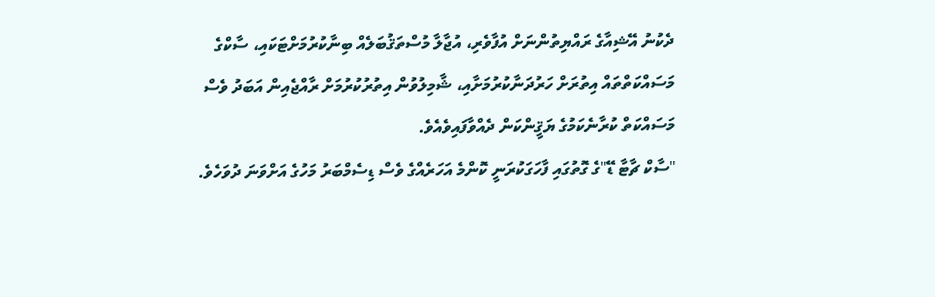ދެކުނު އޭޝިއާގެ ރައްޔިތުންނަށް އުފާވެރި، އުޖާލާ މުސްތަޤުބަލެއް ބިނާކުރުމަށްޓަކައި، ސާކްގެ މަސައްކަތްތައް އިތުރަށް ހަރުދަނާކުރުމަށާއި، ޝާމިލުވުން އިތުރުކުރުމަށް ރާއްޖެއިން އަބަދު ވެސް މަސައްކަތް ކުރާނެކަމުގެ ޔަޤީންކަން ދެއްވާފައިވެއެވެ.
"ސާކް ޗާޓާ ޑޭ"ގެ ގޮތުގައި ފާހަގަކުރަނީ ކޮންމެ އަހަރެއްގެ ވެސް ޑިސެމްބަރު މަހުގެ އަށްވަނަ ދުވަހެވެ.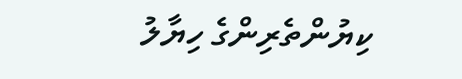ކިޔުންތެރިންގެ ހިޔާލު